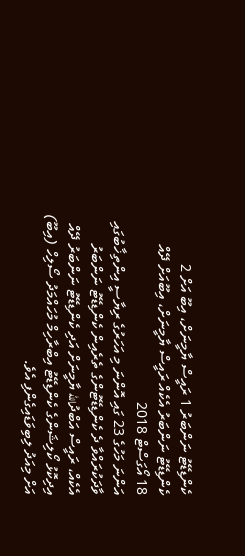ކެންޑިޑޭޓު ނަންބަރު 1 ރައީސް ޔާމީނަށް، އިބޫ އަށް 2
ކެންޑިޑޭޓު ނަންބަރު އެކެއް ރައީސް ޔާމީނަށް، އިބޫއަށް ދޭއް
18 އޯގަސްޓް 2018
އަންނަ މަހުގެ 23 ގައި އޮންނަ މި އަހަރުގެ ރިޔާސީ އިންތިޚާބުގައި ވާދަކުރައްވާ ދެ ކެންޑިޑޭޓުންގެ ތެރެއިން ކެންޑިޑޭޓު ނަންބަރު އެކެއް، ރައީސް އަބްދުالله ޔާމީނަށް އަދި ކެންޑިޑޭޓު ނަންބަރު ދޭއް އިދިކޮޅު ކޯލިޝަންގެ ކެންޑިޑޭޓު އިބްރާހިމް މުހައްމަދު ސޯލިހް (އިބޫ) އަށް މިއަދު ލިބިވަޑައިގެންފި އެވެ.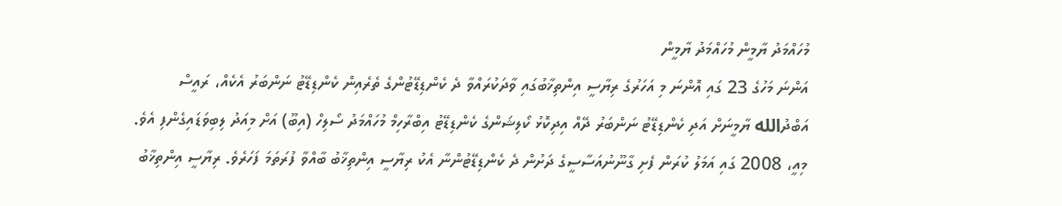މުހައްމަދު ޔާމީން މުހައްމަދު ޔާމީން
އަންނަ މަހުގެ 23 ގައި އޮންނަ މި އަހަރުގެ ރިޔާސީ އިންތިޚާބުގައި ވާދަކުރައްވާ ދެ ކެންޑިޑޭޓުންގެ ތެރެއިން ކެންޑިޑޭޓު ނަންބަރު އެކެއް، ރައީސް އަބްދުالله ޔާމީނަށް އަދި ކެންޑިޑޭޓު ނަންބަރު ދޭއް އިދިކޮޅު ކޯލިޝަންގެ ކެންޑިޑޭޓު އިބްރާހިމް މުހައްމަދު ސޯލިހް (އިބޫ) އަށް މިއަދު ލިބިވަޑައިގެންފި އެވެ.
މިއީ، 2008 ގައި އަމަލު ކުރަން ފެށި ގާނޫނުއަސާސީގެ ދަށުން ދެ ކެންޑިޑޭޓުންނާ އެކު ރިޔާސީ އިންތިޚާބު ބާއްވާ ފުރަތަމަ ފަހަރެވެ. ރިޔާސީ އިންތިޚާބު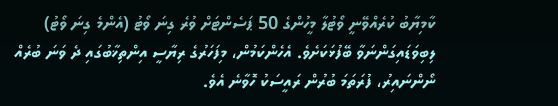ކާމިޔާބު ކުރެއްވޭނީ ވޯޓުލާ މީހުންގެ 50 ޕަސެންޓަށް ވުރެ ގިނަ ވޯޓު (އެންމެ ގިނަ ވޯޓު) ލިބިވަޑައިގަންނަވާ ބޭފުޅަކަށެވެ. އެހެންކަމުން، މިފަހަރުގެ ރިޔާސީ އިންތިޚާބުގައި ދެ ވަނަ ބުރެއް ނޯންނައިރު، ފުރަތަމަ ބުރުން ރައީސަކު ހޮވާނެ އެވެ.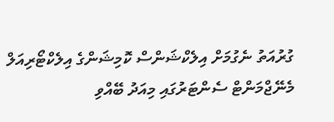ގުރުއަތު ނެގުމަށް އިލެކްޝަންސް ކޮމިޝަންގެ އިލެކްޓޯރިއަލް މެނޭޖްމަންޓް ސެންޓަރުގައި މިއަދު ބޭއްވި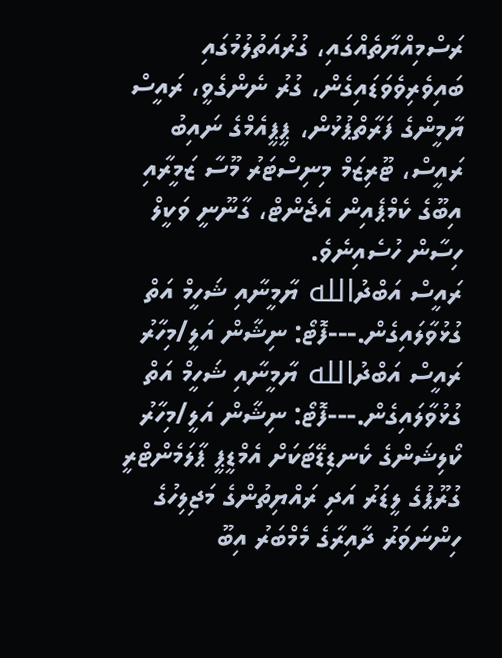ރަސްމިއްޔާތެއްގައި، ގުރުއަތުލުމުގައި ބައިވެރިވެވަޑައިގެން، ގުރު ނެންގެވީ، ރައީސް ޔާމީންގެ ފަރާތްޕުޅުން، ޕީޕީއެމްގެ ނައިބު ރައީސް، ޓޫރިޒަމް މިނިސްޓަރު މޫސާ ޒަމީރާއި އިބޫގެ ކެމްޕެއިން އެޖެންޓް، ގާނޫނީ ވަކީލް ހިސާން ހުސެއިނެވެ.
ރައީސް އަބްދުالله ޔާމީނާއި ޝަހީމް އަތް ގުޅުވާލައިގެން.---ފޮޓޯ: ނިޝާން އަލީ/މިހާރު
ރައީސް އަބްދުالله ޔާމީނާއި ޝަހީމް އަތް ގުޅުވާލައިގެން.---ފޮޓޯ: ނިޝާން އަލީ/މިހާރު
ކޯލިޝަންގެ ކެނޑިޑޭޓަކަށް އެމްޑީޕީ ޕާލަމެންޓްރީ ގުރޫޕުގެ ލީޑަރު އަދި ރައްޔިތުންގެ މަޖިލިހުގެ ހިންނަވަރު ދާއިރާގެ މެމްބަރު އިބޫ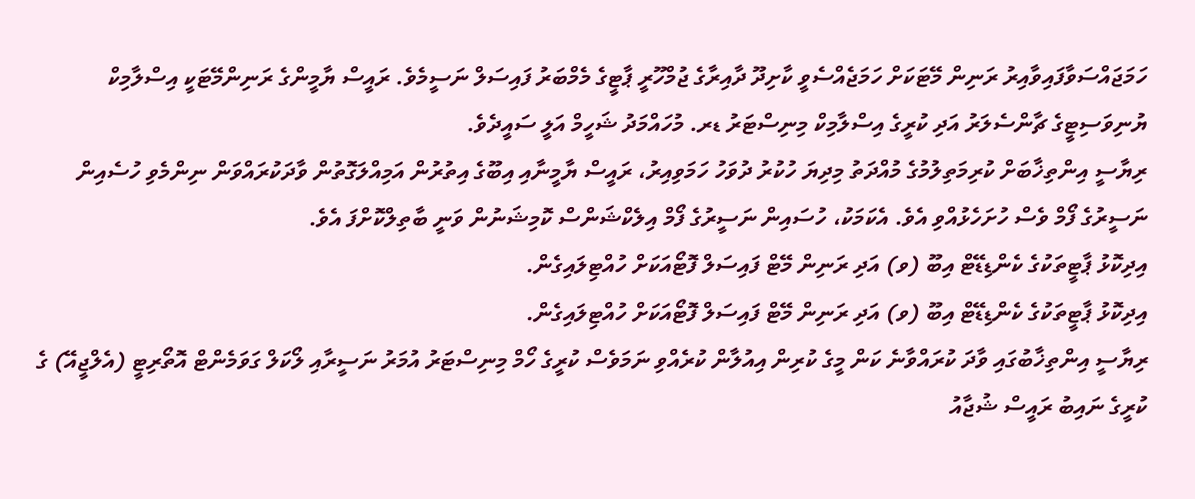ހަމަޖައްސަވާފައިވާއިރު ރަނިން މޭޓަކަށް ހަމަޖެއްސެވީ ކާށިދޫ ދާއިރާގެ ޖުމްހޫރީ ޕާޓީގެ މެމްބަރު ފައިސަލް ނަސީމެވެ. ރައީސް ޔާމީންގެ ރަނިންމޭޓަކީ އިސްލާމިކް ޔުނިވަސިޓީގެ ޗާންސެލަރު އަދި ކުރީގެ އިސްލާމިކް މިނިސްޓަރު ޑރ. މުހައްމަދު ޝަހީމް އަލީ ސައީދެވެ.
ރިޔާސީ އިންތިޚާބަށް ކުރިމަތިލުމުގެ މުއްދަތު މިދިޔަ ހުކުރު ދުވަހު ހަމަވިއިރު، ރައީސް ޔާމީނާއި އިބޫގެ އިތުރުން އަމިއްލަގޮތުން ވާދަކުރައްވަން ނިންމެވި ހުސެއިން ނަސީރުގެ ފޯމް ވެސް ހުށަހެޅުއްވި އެވެ. އެކަމަކު، ހުސައިން ނަސީރުގެ ފޯމް އިލެކްޝަންސް ކޮމިޝަނުން ވަނީ ބާތިލްކޮށްފަ އެވެ.
އިދިކޮޅު ޕާޓީތަކުގެ ކެންޑިޑޭޓް އިބޫ (ވ) އަދި ރަނިން މޭޓް ފައިސަލް ފޮޓޯއަކަށް ހުއްޓިލައިގެން.
އިދިކޮޅު ޕާޓީތަކުގެ ކެންޑިޑޭޓް އިބޫ (ވ) އަދި ރަނިން މޭޓް ފައިސަލް ފޮޓޯއަކަށް ހުއްޓިލައިގެން.
ރިޔާސީ އިންތިޚާބުގައި ވާދަ ކުރައްވާނެ ކަން މީގެ ކުރިން އިއުލާން ކުރެއްވި ނަމަވެސް ކުރީގެ ހޯމް މިނިސްޓަރު އުމަރު ނަސީރާއި ލޯކަލް ގަވަމެންޓް އޮތޯރިޓީ (އެލްޖީއޭ) ގެ ކުރީގެ ނައިބު ރައީސް ޝުޖާއު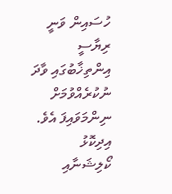ހުސައިން ވަނީ ރިޔާސީ އިންތިޚާބުގައި ވާދަ ނުކުރެއްވުމަށް ނިންމަވައިފަ އެވެ.
އިދިކޮޅު ކޯލިޝަނާއި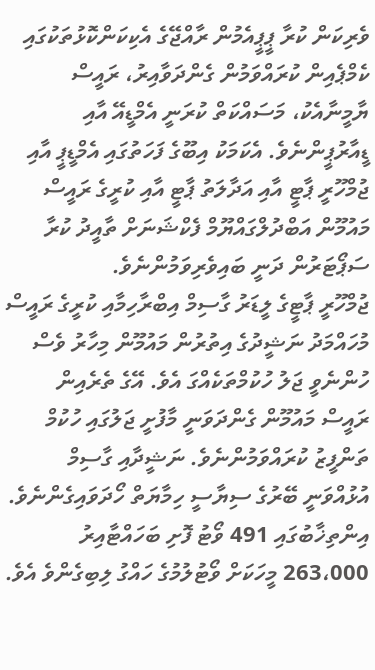ވެރިކަން ކުރާ ޕީޕީއެމުން ރާއްޖޭގެ އެކިކަންކޮޅުތަކުގައި ކެމްޕެއިން ކުރައްވަމުން ގެންދަވާއިރު، ރައީސް ޔާމީނާއެކު، މަސައްކަތް ކުރަނީ އެމްޑީއޭ އާއި ޑީއާރުޕީންނެވެ. އެކަމަކު އިބޫގެ ފަހަތުގައި އެމްޑީޕީ އާއި ޖުމްހޫރީ ޕާޓީ އާއި އަދާލަތު ޕާޓީ އާއި ކުރީގެ ރައީސް މައުމޫން އަބްދުލްގައްޔޫމް ފެކްޝަނަށް ތާއީދު ކުރާ ސަޕޯޓަރުން ދަނީ ބައިވެރިވަމުންނެވެ.
ޖުމްހޫރީ ޕާޓީގެ ލީޑަރު ގާސިމް އިބްރާހިމާއި ކުރީގެ ރައީސް މުހައްމަދު ނަޝީދުގެ އިތުރުން މައުމޫން މިހާރު ވެސް ހުންނެވީ ޖަލު ހުކުމްތަކެއްގަ އެވެ. އޭގެ ތެރެއިން ރައީސް މައުމޫން ގެންދަވަނީ މާފުށީ ޖަލުގައި ހުކުމް ތަންފީޒު ކުރައްވަމުންނެވެ. ނަޝީދާއި ގާސިމް އުޅުއްވަނީ ބޭރުގެ ސިޔާސީ ހިމާޔަތް ހޯދަވައިގެންނެވެ.
އިންތިޚާބުގައި 491 ވޯޓު ފޮށި ބަހައްޓާއިރު 263،000 މީހަކަށް ވޯޓުލުމުގެ ހައްގު ލިބިގެންވެ އެވެ.